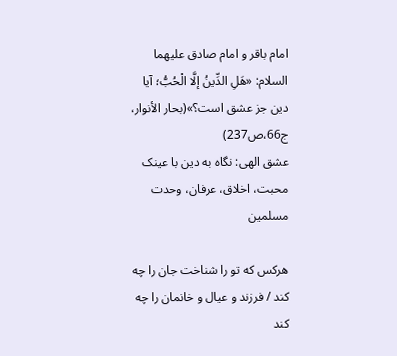امام باقر و امام صادق عليهما السلام: «هَلِ الدِّينُ إلَّا الْحُبُّ؛ آيا دين جز عشق است؟»(بحار الأنوار، ج66،ص237)
عشق الهی: نگاه به دین با عینک محبت، اخلاق، عرفان، وحدت مسلمین

هركس كه تو را شناخت جان را چه كند / فرزند و عيال و خانمان را چه كند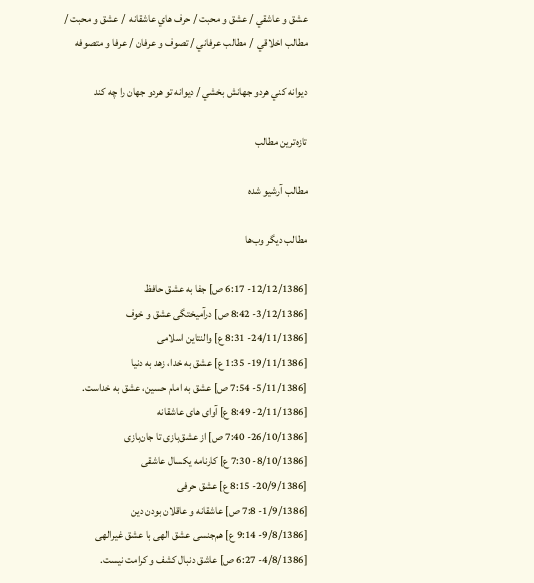عشق و عاشقي / عشق و محبت / حرف هاي عاشقانه  / عشق و محبت / مطالب اخلاقي  / مطالب عرفاني / تصوف و عرفان / عرفا و متصوفه

ديوانه كني هردو جهانش بخشي / ديوانه تو هردو جهان را چه كند

تازه‌ترين مطالب

مطالب آرشيو شده

مطالب ديگر وب‌ها

[12/12/1386- 6:17 ص] جفا به عشق حافظ
[3/12/1386- 8:42 ص] درآمیختگی عشق و خوف
[24/11/1386- 8:31 ع] والنتاین اسلامی
[19/11/1386- 1:35 ع] عشق به خدا، زهد به دنیا
[5/11/1386- 7:54 ص] عشق به امام حسین، عشق به خداست.
[2/11/1386- 8:49 ع] آوای های عاشقانه
[26/10/1386- 7:40 ص] از عشق‌بازی تا جان‌بازی
[8/10/1386- 7:30 ع] کارنامه یکسال عاشقی
[20/9/1386- 8:15 ع] عشق حرفی
[1/9/1386- 7:8 ص] عاشقانه و عاقلان بودن دین
[9/8/1386- 9:14 ع] هم‌جنسی عشق الهی با عشق غیرالهی
[4/8/1386- 6:27 ص] عاشق دنبال کشف و کرامت نیست.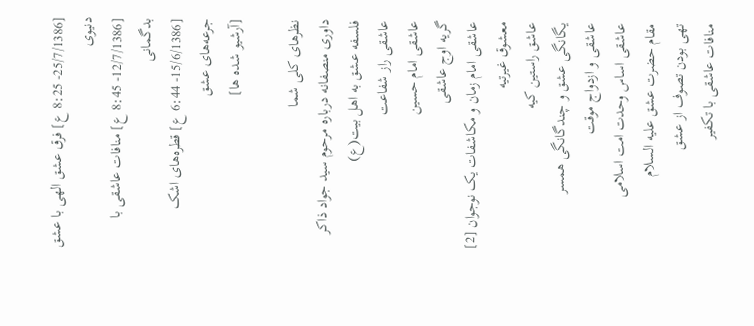[25/7/1386- 8:25 ع] فرق عشق الهی با عشق دنیوی
[12/7/1386- 8:45 ع] منافات عاشقی با بدگمانی
[15/6/1386- 6:44 ع] قطره‌های اشک جرعه‌های عشق
[آرشیو شده ها]

نظرهای کلی شما
داوری منصفانه درباره مرحوم سید جواد ذاکر
فلسفه عشق به اهل بیت(ع)
عاشقی راز شفاعت
عاشقی امام حسین
گریه اوج عاشقی
عاشقی امام زمان و مکاشفات یک نوجوان [2]
معشوق غیرتیه
عاشق راستین کیه
یگانگی عشق و چندگانگی همسر
عاشقی و ازدواج موقت
عاشقی اساس وحدت امت اسلامی
مقام حضرت عشق علیه السلام
تهی بودن تصوف از عشق
منافات عاشقی با تکفیر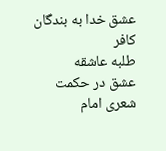عشق خدا به بندگان کافر
طلبه عاشقه
عشق در حکمت شعری امام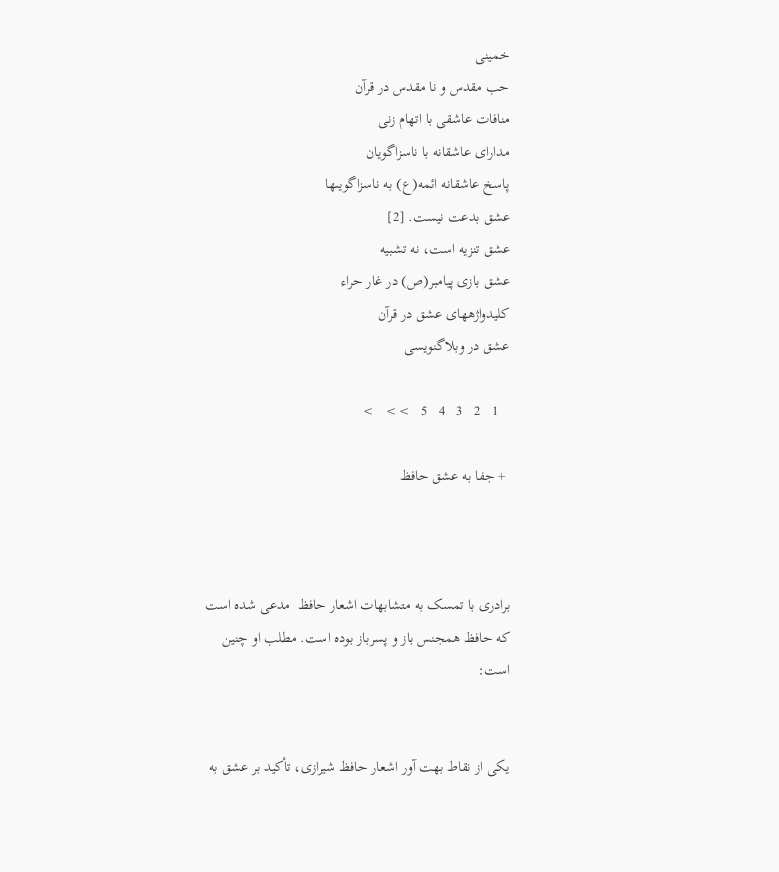خمینی
حب مقدس و نا مقدس در قرآن
منافات عاشقی با اتهام زنی
مدارای عاشقانه با ناسزاگویان
پاسخ عاشقانه ائمه(ع) به ناسزاگویىها
عشق بدعت نیست. [2]
عشق تنزیه است، نه تشبیه
عشق بازی پیامبر(ص) در غار حراء
کلیدواژههاى عشق در قرآن
عشق در وبلاگنویسی

   1   2   3   4   5   >>   >

 + جفا به عشق حافظ



برادری با تمسک به متشابهات اشعار حافظ  مدعی شده است که حافظ همجنس باز و پسرباز بوده است. مطلب او چنین است:


یکی از نقاط بهت آور اشعار حافظ شیرازی، تأکید بر عشق به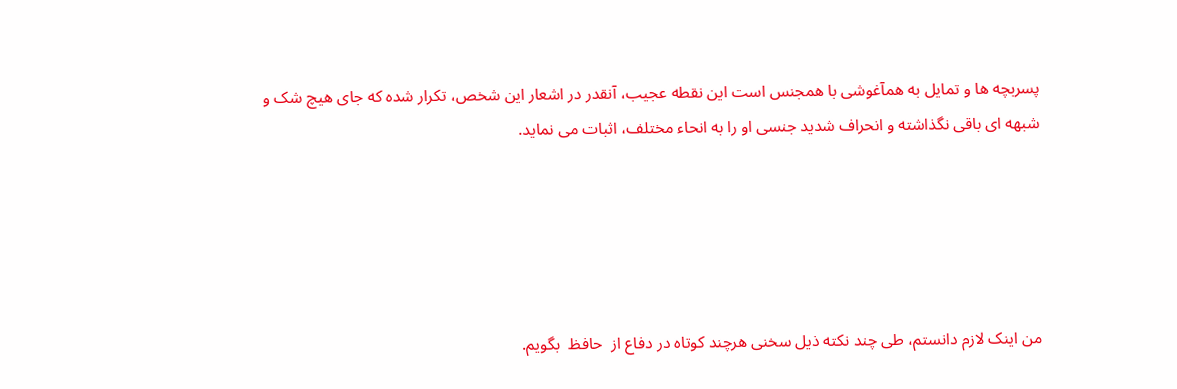پسربچه ها و تمایل به همآغوشی با همجنس است این نقطه عجیب، آنقدر در اشعار این شخص، تکرار شده که جای هیچ شک و شبهه ای باقی نگذاشته و انحراف شدید جنسی او را به انحاء مختلف، اثبات می نماید.





من اینک لازم دانستم، طی چند نکته ذیل سخنی هرچند کوتاه در دفاع از  حافظ  بگویم.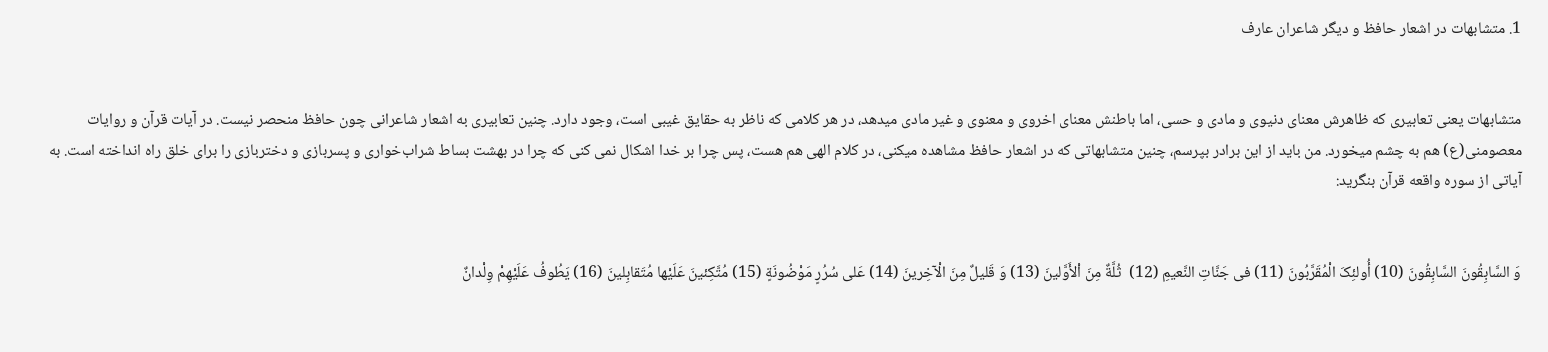1. متشابهات در اشعار حافظ و دیگر شاعران عارف


متشابهات یعنی تعابیری که ظاهرش معنای دنیوی و مادی و حسی، اما باطنش معنای اخروی و معنوی و غیر مادی میدهد، در هر کلامی که ناظر به حقایق غیبی است، وجود دارد. چنین تعابیری به اشعار شاعرانی چون حافظ منحصر نیست. در آیات قرآن و روایات معصومنی(ع) هم به چشم میخورد. من باید از این برادر بپرسم، چنین متشابهاتی که در اشعار حافظ مشاهده میکنی، در کلام الهی هم هست، پس چرا بر خدا اشکال نمی کنی که چرا در بهشت بساط شراب‌خواری و پسربازی و دختربازی را برای خلق راه انداخته است. به آیاتی از سوره واقعه قرآن بنگرید:


وَ السَّابِقُونَ السَّابِقُونَ (10) أُولئِکَ الْمُقَرَّبُونَ (11) فی جَنَّاتِ النَّعیمِ (12)  ثُلَّةٌ مِنَ اْلأَوَّلینَ (13) وَ قَلیلٌ مِنَ الْآخِرینَ (14) عَلى سُرُرٍ مَوْضُونَةٍ (15) مُتَّکِئینَ عَلَیْها مُتَقابِلینَ (16) یَطُوفُ عَلَیْهِمْ وِلْدانٌ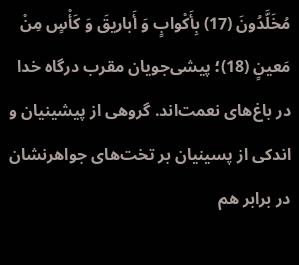مُخَلَّدُونَ (17) بِأَکْوابٍ وَ أَباریقَ وَ کَأْسٍ مِنْ مَعینٍ (18)؛ پیشی‌جویان مقرب درگاه خدا در باغ‌های نعمت‌اند. گروهی از پیشینیان و اندکی از پسینیان بر تخت‌های جواهرنشان در برابر هم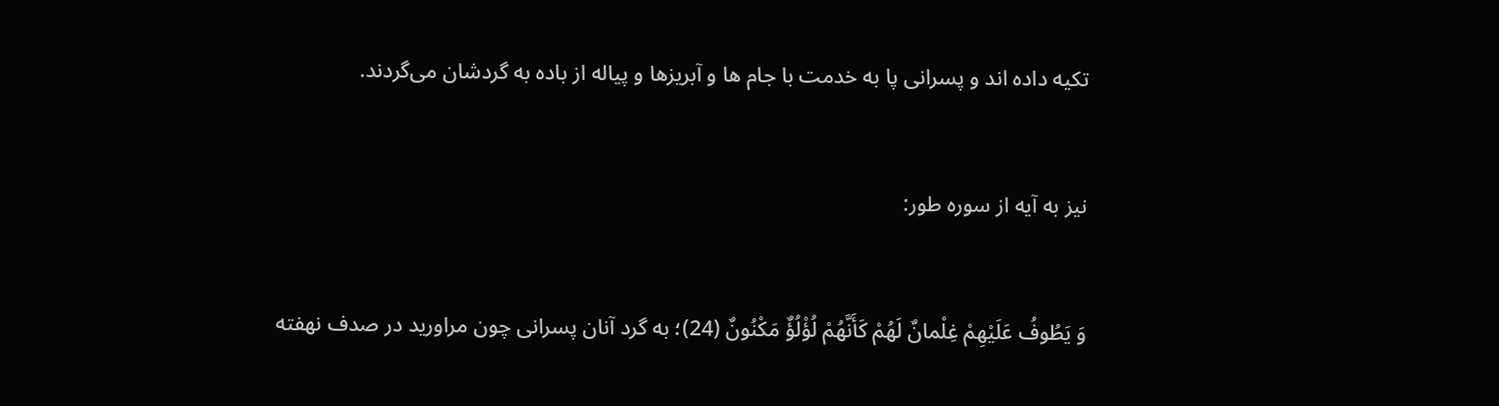تکیه داده اند و پسرانی پا به خدمت با جام ها و آبریزها و پیاله از باده به گردشان می‌گردند.


نیز به آیه از سوره طور:


وَ یَطُوفُ عَلَیْهِمْ غِلْمانٌ لَهُمْ کَأَنَّهُمْ لُؤْلُؤٌ مَکْنُونٌ (24)؛ به گرد آنان پسرانی چون مراورید در صدف نهفته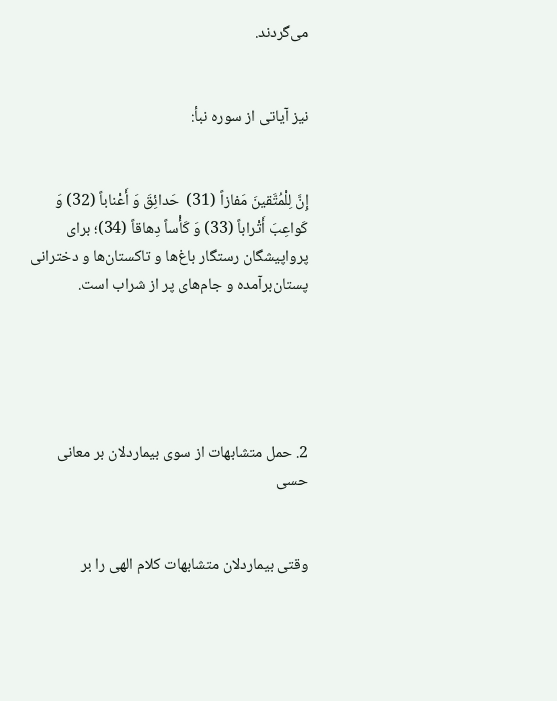می‌گردند.


نیز آیاتی از سوره نبأ:


إِنَّ لِلْمُتَّقینَ مَفازاً (31)  حَدائِقَ وَ أَعْناباً (32) وَ کَواعِبَ أَتْراباً (33) وَ کَأْساً دِهاقاً (34)؛ برای پرواپیشگان رستگار باغ‌ها و تاکستان‌ها و دخترانی پستان‌برآمده و جام‌های پر از شراب است.





2. حمل متشابهات از سوی بیماردلان بر معانی حسی


وقتی بیماردلان متشابهات کلام الهی را بر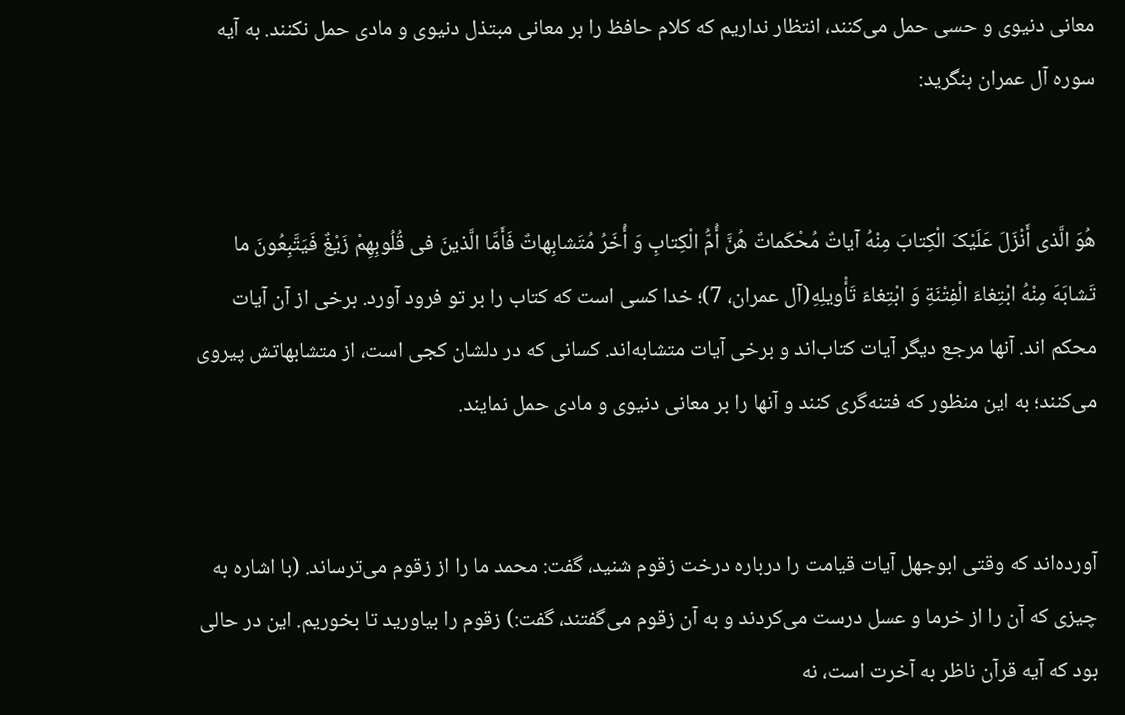معانی دنیوی و حسی حمل می‌کنند، انتظار نداریم که کلام حافظ را بر معانی مبتذل دنیوی و مادی حمل نکنند. به آیه سوره آل عمران بنگرید:


هُوَ الَّذی أَنْزَلَ عَلَیْکَ الْکِتابَ مِنْهُ آیاتٌ مُحْکَماتٌ هُنَّ أُمُّ الْکِتابِ وَ أُخَرُ مُتَشابِهاتٌ فَأَمَّا الَّذینَ فی قُلُوبِهِمْ زَیْغٌ فَیَتَّبِعُونَ ما تَشابَهَ مِنْهُ ابْتِغاءَ الْفِتْنَةِ وَ ابْتِغاءَ تَأْویلِهِ(آل عمران، 7)؛ خدا کسی است که کتاب را بر تو فرود آورد. برخی از آن آیات محکم اند. آنها مرجع دیگر آیات کتاب‌اند و برخی آیات متشابه‌اند. کسانی که در دلشان کجی است، از متشابهاتش پیروی می‌کنند؛ به این منظور که فتنه‌گری کنند و آنها را بر معانی دنیوی و مادی حمل نمایند.


آورده‌اند که وقتی ابوجهل آیات قیامت را درباره درخت زقوم شنید، گفت: محمد ما را از زقوم می‌ترساند. (با اشاره به چیزی که آن را از خرما و عسل درست می‌کردند و به آن زقوم می‌‌گفتند، گفت:) زقوم را بیاورید تا بخوریم. این در حالی بود که آیه قرآن ناظر به آخرت است، نه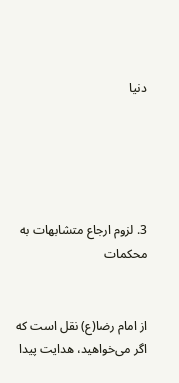دنیا





3. لزوم ارجاع متشابهات به محکمات


از امام رضا(ع) نقل است که اگر می‌خواهید، هدایت پیدا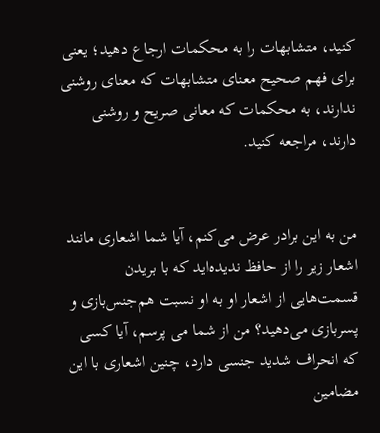کنید، متشابهات را به محکمات ارجاع دهید؛ یعنی برای فهم صحیح معنای متشابهات که معنای روشنی ندارند، به محکمات که معانی صریح و روشنی دارند، مراجعه کنید.


من به این برادر عرض می‌کنم، آیا شما اشعاری مانند اشعار زیر را از حافظ ندیده‌اید که با بریدن قسمت‌هایی از اشعار او به او نسبت هم‌جنس‌بازی و پسربازی می‌دهید؟ من از شما می پرسم، آیا کسی که انحراف شدید جنسی دارد، چنین اشعاری با این مضامین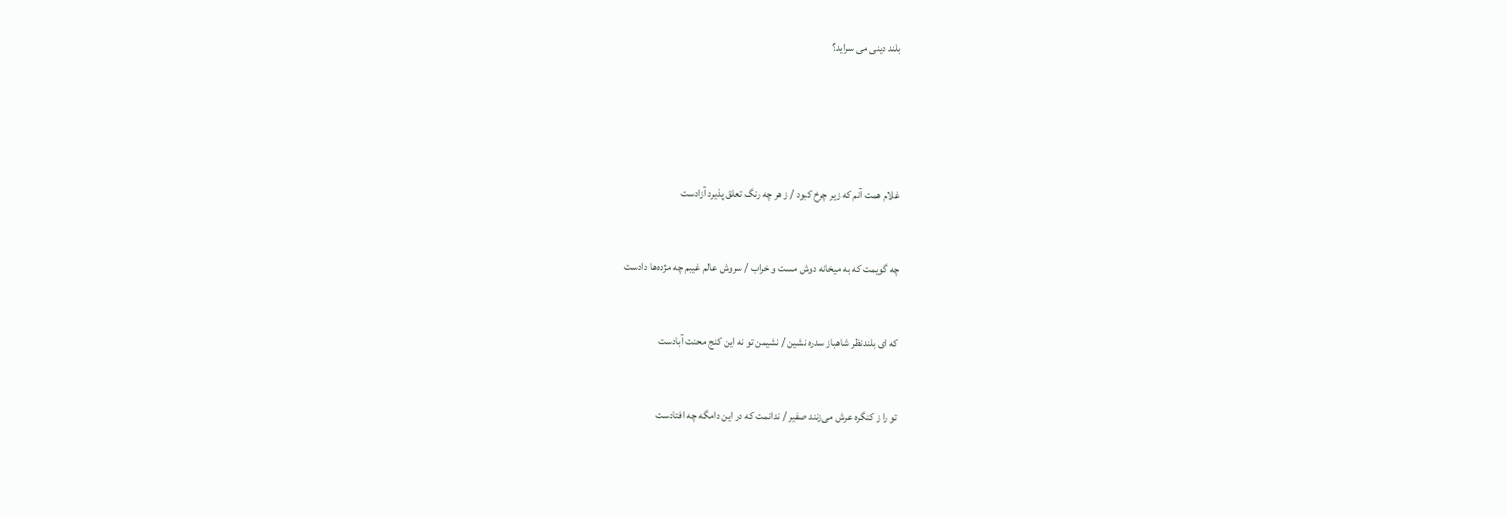بلند دینی می سراید؟





غلام همت آنم که زیر چرخ کبود / ز هر چه رنگ تعلق پذیرد آزادست


چه گویمت که به میخانه دوش مست و خراب / سروش عالم غیبم چه مژده‌ها دادست


که ای بلندنظر شاهباز سدره نشین / نشیمن تو نه این کنج محنت آبادست


تو را ز کنگره عرش می‌زنند صفیر / ندانمت که در این دامگه چه افتادست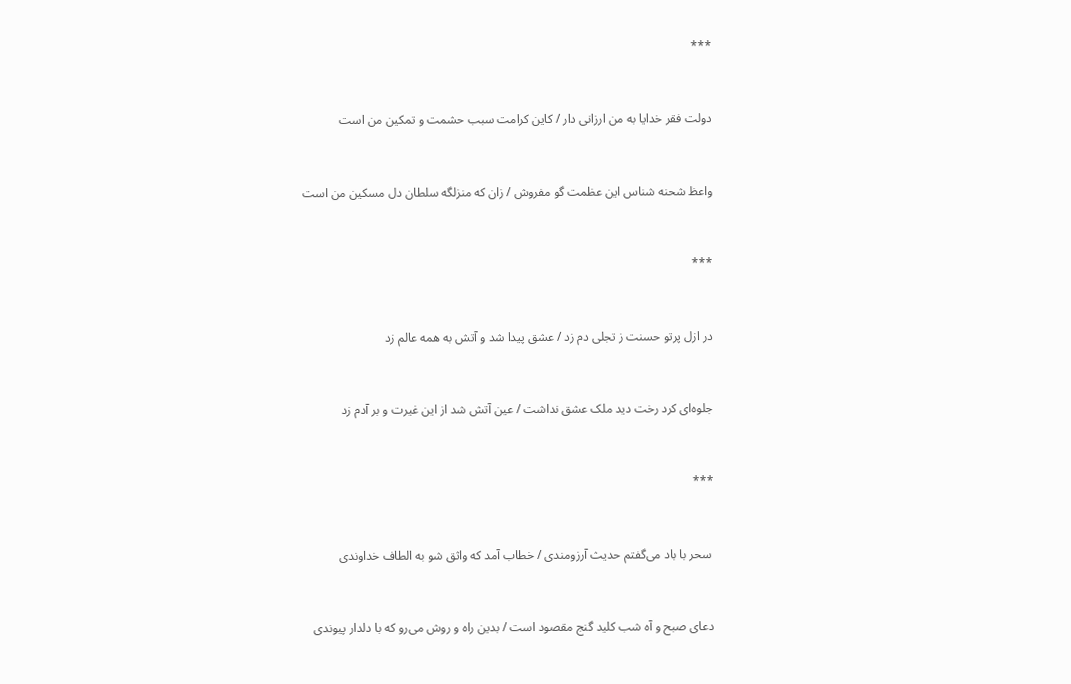***


دولت فقر خدایا به من ارزانی دار / کاین کرامت سبب حشمت و تمکین من است


واعظ شحنه شناس این عظمت گو مفروش / زان که منزلگه سلطان دل مسکین من است


***


در ازل پرتو حسنت ز تجلی دم زد / عشق پیدا شد و آتش به همه عالم زد


جلوه‌ای کرد رخت دید ملک عشق نداشت / عین آتش شد از این غیرت و بر آدم زد


***


 سحر با باد می‌گفتم حدیث آرزومندی / خطاب آمد که واثق شو به الطاف خداوندی


دعای صبح و آه شب کلید گنج مقصود است / بدین راه و روش می‌رو که با دلدار پیوندی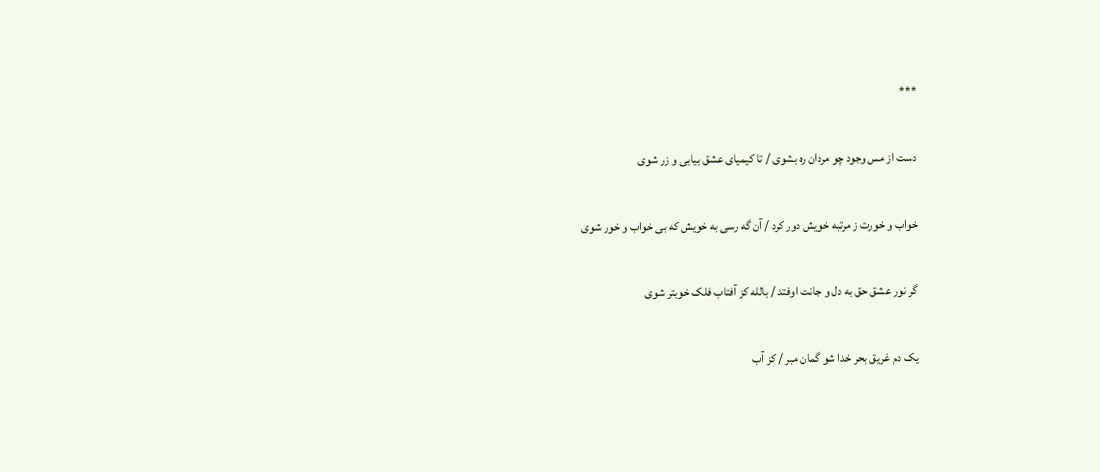***


دست از مس وجود چو مردان ره بشوی / تا کیمیای عشق بیابی و زر شوی


خواب و خورت ز مرتبه خویش دور کرد / آن گه رسی به خویش که بی خواب و خور شوی


گر نور عشق حق به دل و جانت اوفتد / بالله کز آفتاب فلک خوبتر شوی


یک دم غریق بحر خدا شو گمان مبر / کز آب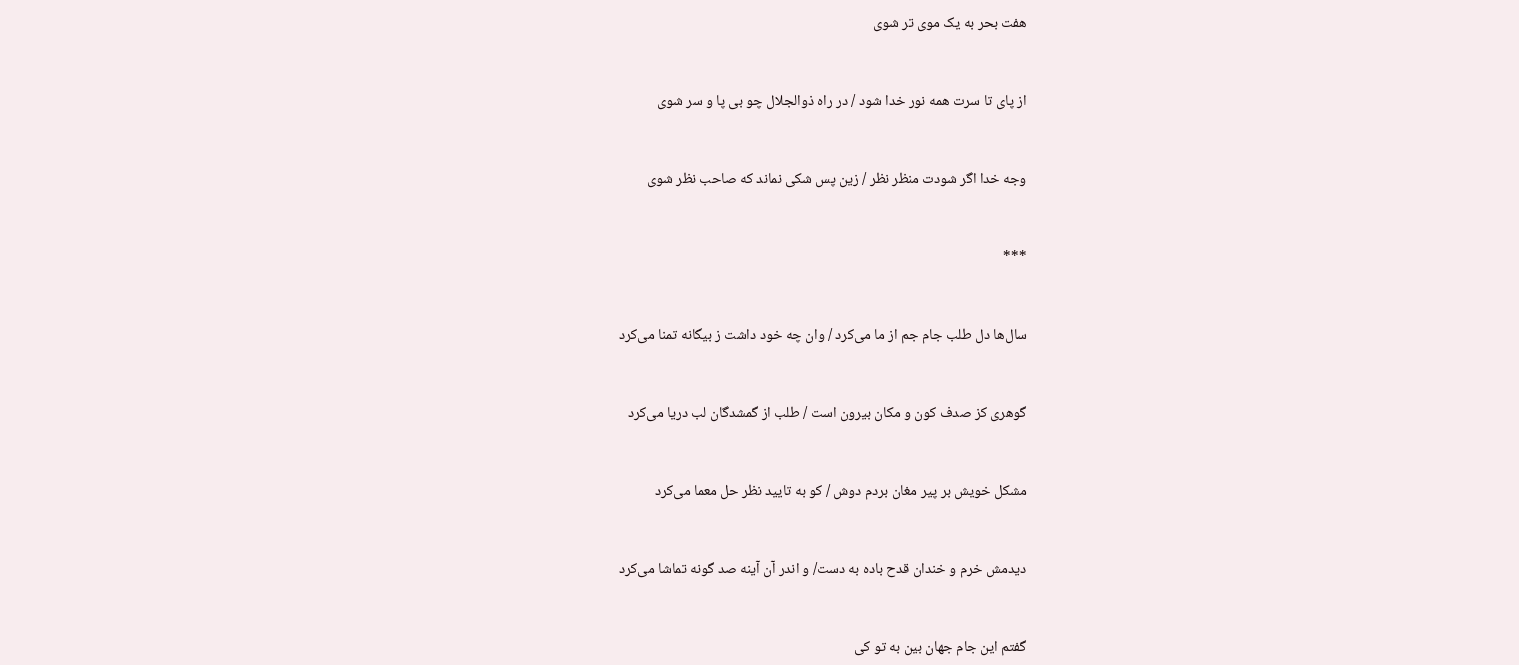هفت بحر به یک موی تر شوی


از پای تا سرت همه نور خدا شود / در راه ذوالجلال چو بی پا و سر شوی


وجه خدا اگر شودت منظر نظر / زین پس شکی نماند که صاحب نظر شوی


***


سال‌ها دل طلب جام جم از ما می‌کرد / وان چه خود داشت ز بیگانه تمنا می‌کرد


گوهری کز صدف کون و مکان بیرون است / طلب از گمشدگان لب دریا می‌کرد


مشکل خویش بر پیر مغان بردم دوش / کو به تایید نظر حل معما می‌کرد


دیدمش خرم و خندان قدح باده به دست/ و اندر آن آینه صد گونه تماشا می‌کرد


گفتم این جام جهان بین به تو کی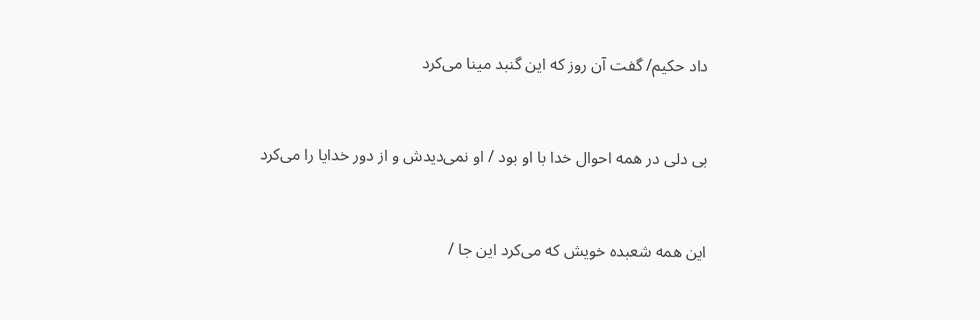داد حکیم/ گفت آن روز که این گنبد مینا می‌کرد


بی دلی در همه احوال خدا با او بود / او نمی‌دیدش و از دور خدایا را می‌کرد


این همه شعبده خویش که می‌کرد این جا /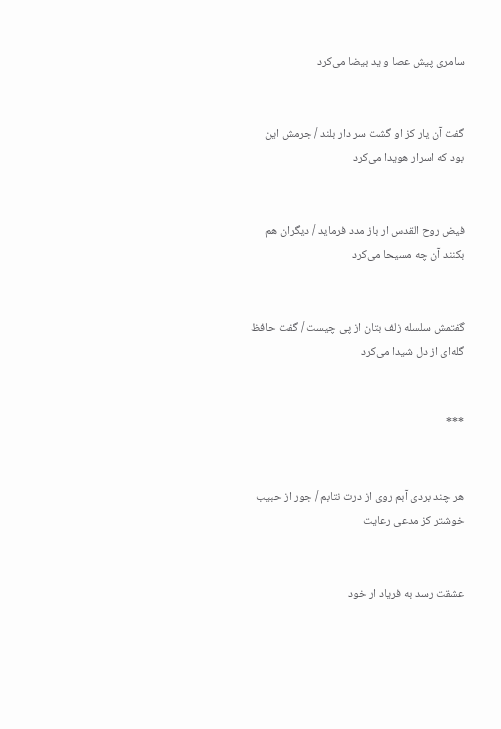سامری پیش عصا و ید بیضا می‌کرد


گفت آن یار کز او گشت سر دار بلند / جرمش این بود که اسرار هویدا می‌کرد


فیض روح القدس ار باز مدد فرماید / دیگران هم بکنند آن چه مسیحا می‌کرد


گفتمش سلسله زلف بتان از پی چیست / گفت حافظ گله‌ای از دل شیدا می‌کرد


***


هر چند بردی آبم روی از درت نتابم / جور از حبیب خوشتر کز مدعی رعایت


عشقت رسد به فریاد ار خود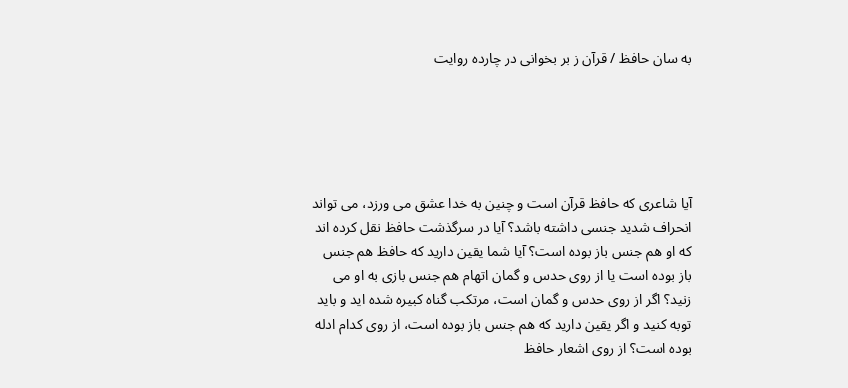به سان حافظ / قرآن ز بر بخوانی در چارده روایت





آیا شاعری که حافظ قرآن است و چنین به خدا عشق می ورزد، می تواند انحراف شدید جنسی داشته باشد؟ آیا در سرگذشت حافظ نقل کرده اند که او هم جنس باز بوده است؟ آیا شما یقین دارید که حافظ هم جنس باز بوده است یا از روی حدس و گمان اتهام هم جنس بازی به او می زنید؟ اگر از روی حدس و گمان است، مرتکب گناه کبیره شده اید و باید توبه کنید و اگر یقین دارید که هم جنس باز بوده است، از روی کدام ادله بوده است؟ از روی اشعار حافظ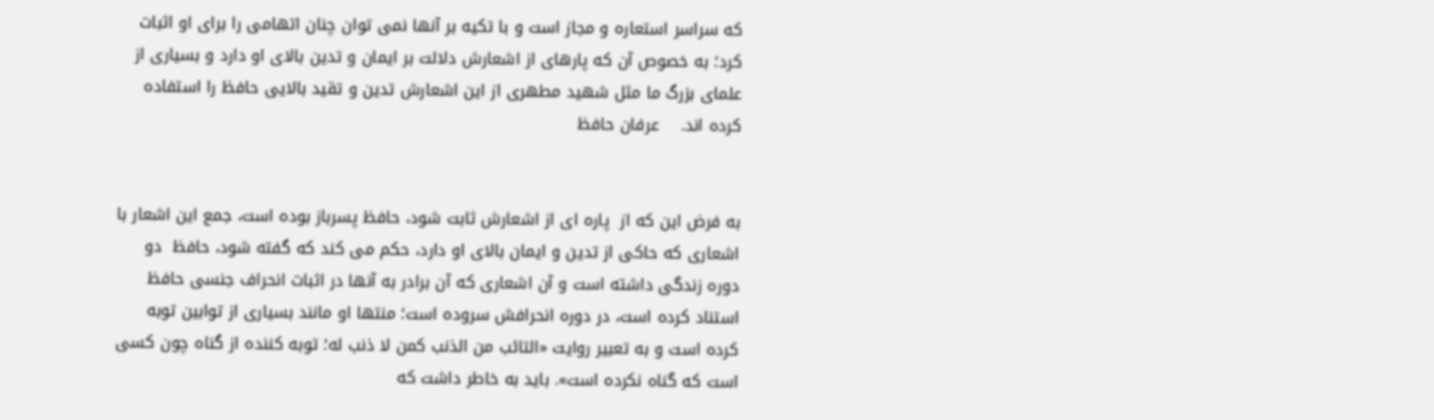که سراسر استعاره و مجاز است و با تکیه بر آنها نمی توان چنان اتهامی را برای او اثبات کرد؛ به خصوص آن که پارهای از اشعارش دلالت بر ایمان و تدین بالای او دارد و بسیاری از علمای بزرگ ما مثل شهید مطهری از این اشعارش تدین و تقید بالایی حافظ را استفاده کرده اند.    عرفان حافظ


به فرض این که از  پاره ای از اشعارش ثابت شود، حافظ پسرباز بوده است، جمع این اشعار با اشعاری که حاکی از تدین و ایمان بالای او دارد، حکم می کند که گفته شود، حافظ  دو دوره زندگی داشته است و آن اشعاری که آن برادر به آنها در اثبات انحراف جنسی حافظ استناد کرده است، در دوره انحرافش سروده است؛ منتها او مانند بسیاری از توابین توبه کرده است و به تعبیر روایت «التائب من الذنب کمن لا ذنب له؛ توبه کننده از گناه چون کسی است که گناه نکرده است». باید به خاطر داشت که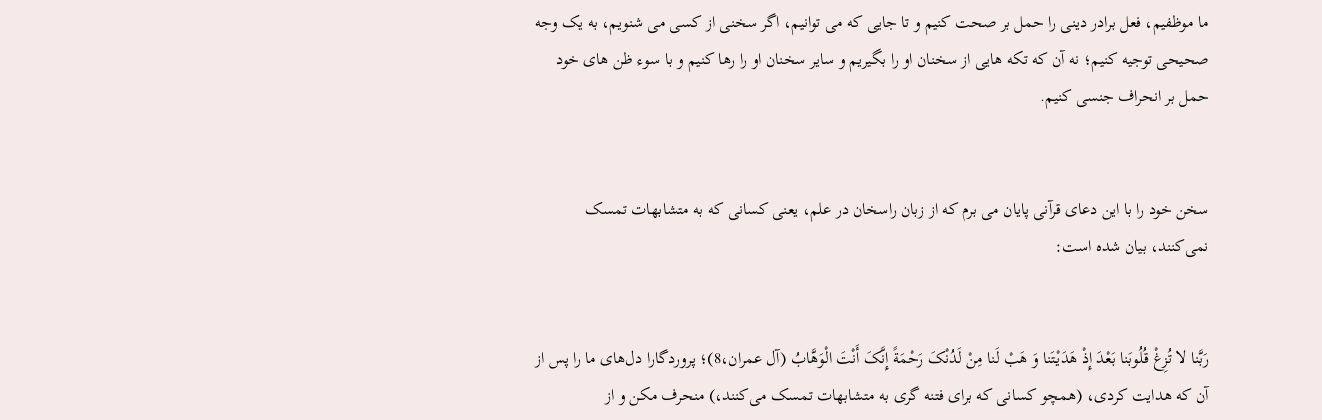ما موظفیم، فعل برادر دینی را حمل بر صحت کنیم و تا جایی که می توانیم، اگر سخنی از کسی می شنویم، به یک وجه صحیحی توجیه کنیم؛ نه آن که تکه هایی از سخنان او را بگیریم و سایر سخنان او را رها کنیم و با سوء ظن های خود حمل بر انحراف جنسی کنیم.


سخن خود را با این دعای قرآنی پایان می برم که از زبان راسخان در علم، یعنی کسانی که به متشابهات تمسک نمی‌کنند، بیان شده است:


رَبَّنا لا تُزِغْ قُلُوبَنا بَعْدَ إِذْ هَدَیْتَنا وَ هَبْ لَنا مِنْ لَدُنْکَ رَحْمَةً إِنَّکَ أَنْتَ الْوَهَّابُ (آل عمران،8)؛ پروردگارا دل‌های ما را پس از آن که هدایت کردی، (همچو کسانی که برای فتنه گری به متشابهات تمسک می‌کنند،) منحرف مکن و از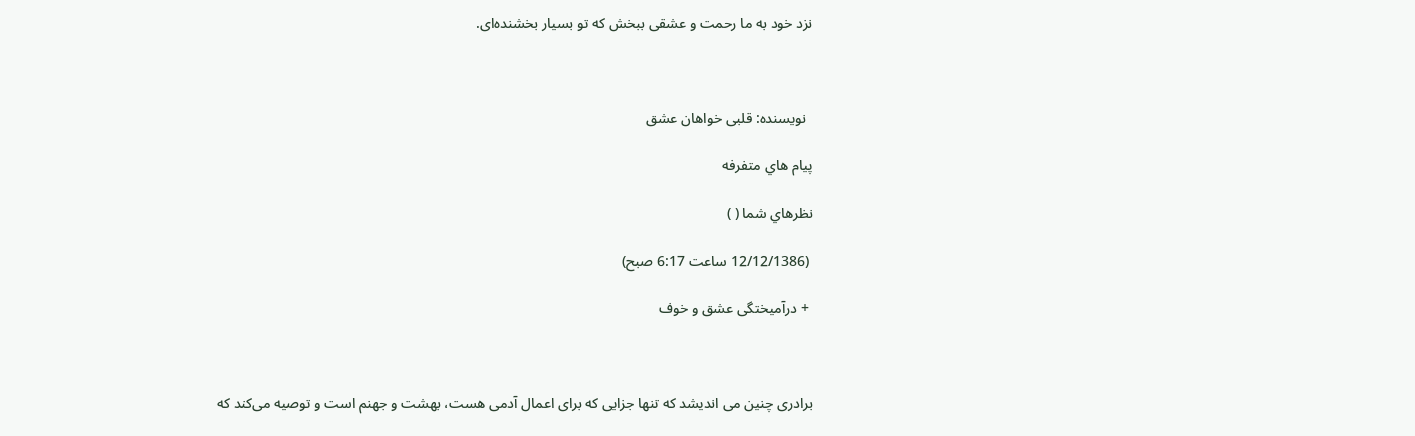نزد خود به ما رحمت و عشقی ببخش که تو بسیار بخشنده‌ای.



  نويسنده: قلبی خواهان عشق

پيام هاي متفرفه

نظرهاي شما ( )

 (12/12/1386 ساعت 6:17 صبح)

 + درآمیختگی عشق و خوف



برادری چنین می اندیشد که تنها جزایی که برای اعمال آدمی هست، بهشت و جهنم است و توصیه می‌کند که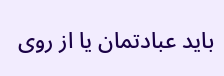باید عبادتمان یا از روی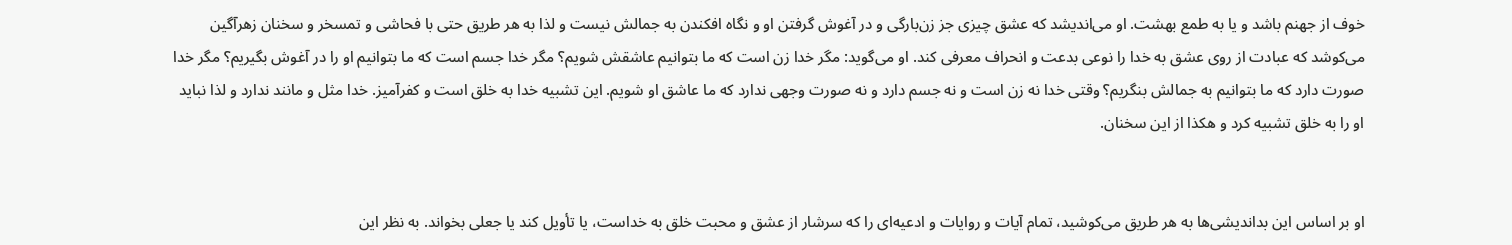خوف از جهنم باشد و یا به طمع بهشت. او می‌اندیشد که عشق چیزی جز زن‌بارگی و در آغوش گرفتن او و نگاه افکندن به جمالش نیست و لذا به هر طریق حتی با فحاشی و تمسخر و سخنان زهرآگین می‌کوشد که عبادت از روی عشق به خدا را نوعی بدعت و انحراف معرفی کند. او می‌گوید: مگر خدا زن است که ما بتوانیم عاشقش شویم؟ مگر خدا جسم است که ما بتوانیم او را در آغوش بگیریم؟ مگر خدا صورت دارد که ما بتوانیم به جمالش بنگریم؟ وقتی خدا نه زن است و نه جسم دارد و نه صورت وجهی ندارد که ما عاشق او شویم. این تشبیه خدا به خلق است و کفرآمیز. خدا مثل و مانند ندارد و لذا نباید او را به خلق تشبیه کرد و هکذا از این سخنان.


او بر اساس این بداندیشی‌‌ها به هر طریق می‌کوشید، تمام آیات و روایات و ادعیه‌ای را که سرشار از عشق و محبت خلق به خداست، یا تأویل کند یا جعلی بخواند. به نظر این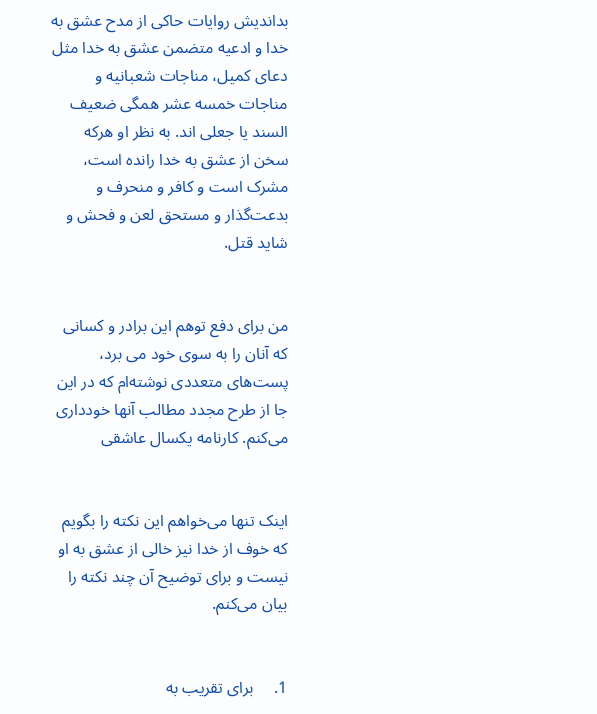بداندیش روایات حاکی از مدح عشق به خدا و ادعیه متضمن عشق به خدا مثل دعای کمیل، مناجات شعبانیه و مناجات خمسه‌ عشر همگی ضعیف السند یا جعلی اند. به نظر او هرکه سخن از عشق به خدا رانده است، مشرک‌ است و کافر و منحرف و بدعت‌‌گذار و مستحق لعن و فحش و شاید قتل.


من برای دفع توهم این برادر و کسانی که آنان را به سوی خود می برد، پست‌های متعددی نوشته‌ام که در این جا از طرح مجدد مطالب آنها خودداری می‌کنم. کارنامه یکسال عاشقی


اینک تنها می‌خواهم این نکته را بگویم که خوف از خدا نیز خالی از عشق به او نیست و برای توضیح آن چند نکته را بیان می‌کنم.


1.     برای تقریب به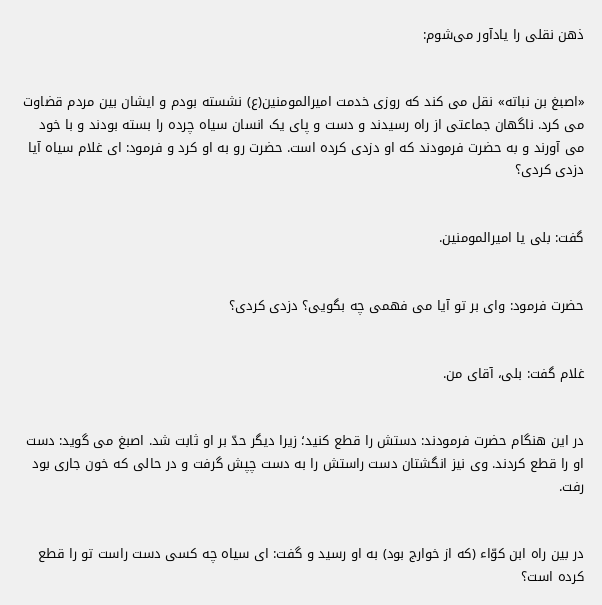ذهن نقلی را یادآور می‌شوم:


«اصبغ بن نباته» نقل می کند که روزی خدمت امیرالمومنین(ع) نشسته بودم و ایشان بین مردم قضاوت می کرد. ناگهان جماعتی از راه رسیدند و دست و پای یک انسان سیاه چرده را بسته بودند و با خود می آورند و به حضرت فرمودند که او دزدی کرده است. حضرت رو به او کرد و فرمود: ای غلام سیاه آیا دزدی کردی؟


گفت: بلی یا امیرالمومنین.


حضرت فرمود: وای بر تو آیا می فهمی چه بگویی؟ دزدی کردی؟


غلام گفت: بلی، آقای من.


در این هنگام حضرت فرمودند: دستش را قطع کنید؛ زیرا دیگر حدّ بر او ثابت شد. اصبغ می گوید: دست او را قطع کردند. وی نیز انگشتان دست راستش را به دست چپش گرفت و در حالی که خون جاری بود رفت.


در بین راه ابن کوّاء (که از خوارج بود) به او رسید و گفت: ای سیاه چه کسی دست راست تو را قطع کرده است؟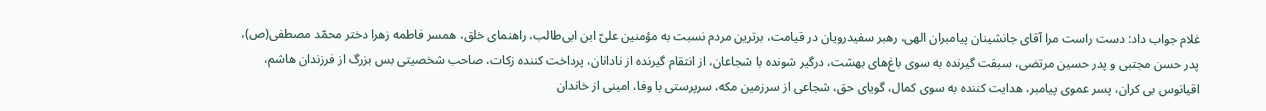غلام جواب داد: دست راست مرا آقای جانشینان پیامبران الهی، رهبر سفیدرویان در قیامت، برترین مردم نسبت به مؤمنین علیّ ابن ابی‌طالب، راهنمای خلق، همسر فاطمه زهرا دختر محمّد مصطفی(ص)، پدر حسن مجتبی و پدر حسین مرتضی، سبقت گیرنده به سوی باغ‌های بهشت، درگیر شونده با شجاعان، از انتقام گیرنده از نادانان، پرداخت کننده زکات، صاحب شخصیتی بس بزرگ از فرزندان هاشم، اقیانوس بی کران، پسر عموی پیامبر، هدایت کننده به سوی کمال، گویای حق، شجاعی از سرزمین مکه، سرپرستی با وفا، امینی از خاندان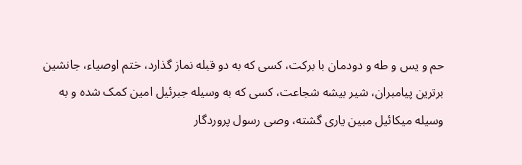حم و یس و طه و دودمان با برکت، کسی که به دو قبله نماز گذارد، ختم اوصیاء، جانشین برترین پیامبران، شیر بیشه شجاعت، کسی که به وسیله جبرئیل امین کمک شده و به وسیله میکائیل مبین یاری گشته، وصی رسول پروردگار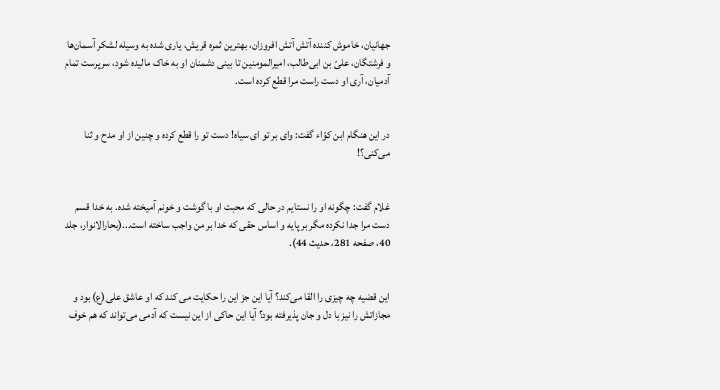جهانیان، خاموش کننده آتش آتش افروزان، بهترین ثمره قریش، یاری شده به وسیله لشکر آسمان‌ها و فرشتگان، علیّ بن ابی‌طالب، امیرالمومنین تا بینی دشمنان او به خاک مالیده شود، سرپرست تمام آدمیان، آری او دست راست مرا قطع کرده است.


در این هنگام ابن کوّاء گفت: وای بر تو ای سیاه! دست تو را قطع کرده و چنین از او مدح و ثنا می‌کنی؟!


غلام گفت: چگونه او را نستایم در حالی که محبت او با گوشت و خونم آمیخته شده. به خدا قسم دست مرا جدا نکرده مگر بر پایه و اساس حقی که خدا بر من واجب ساخته است...(بحارالانوار، جلد 40، صفحه 281، حدیث 44).


این قضیه چه چیزی را القا می‌کند؟ آیا این جز این را حکایت می کند که او عاشق علی(ع) بود و مجازاتش را نیز با دل و جان پذیرفته بود؟ آیا این حاکی از این نیست که آدمی می‌تواند که هم خوف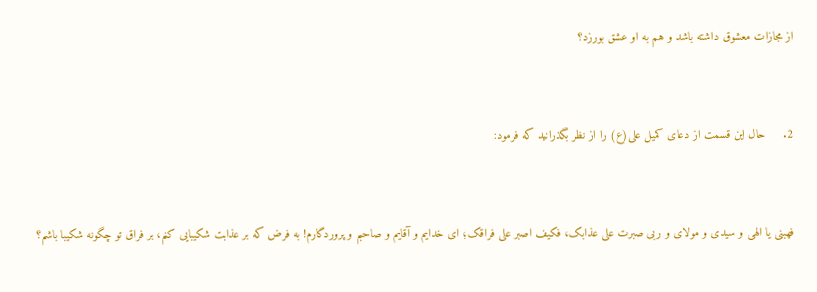از مجازات معشوق داشته باشد و هم به او عشق بورزد؟


2.     حال این قسمت از دعای کمیل علی(ع) را از نظر بگذرانید که فرمود:


فهبنی یا الهی و سیدی و مولای و ربی صبرت على عذابک، فکیف اصبر على فراقک؛ ای خدایم و آقایم و صاحبم و پروردگارم! به فرض که بر عذابت شکیبایی کنم، بر فراق تو چگونه شکیبا باشم؟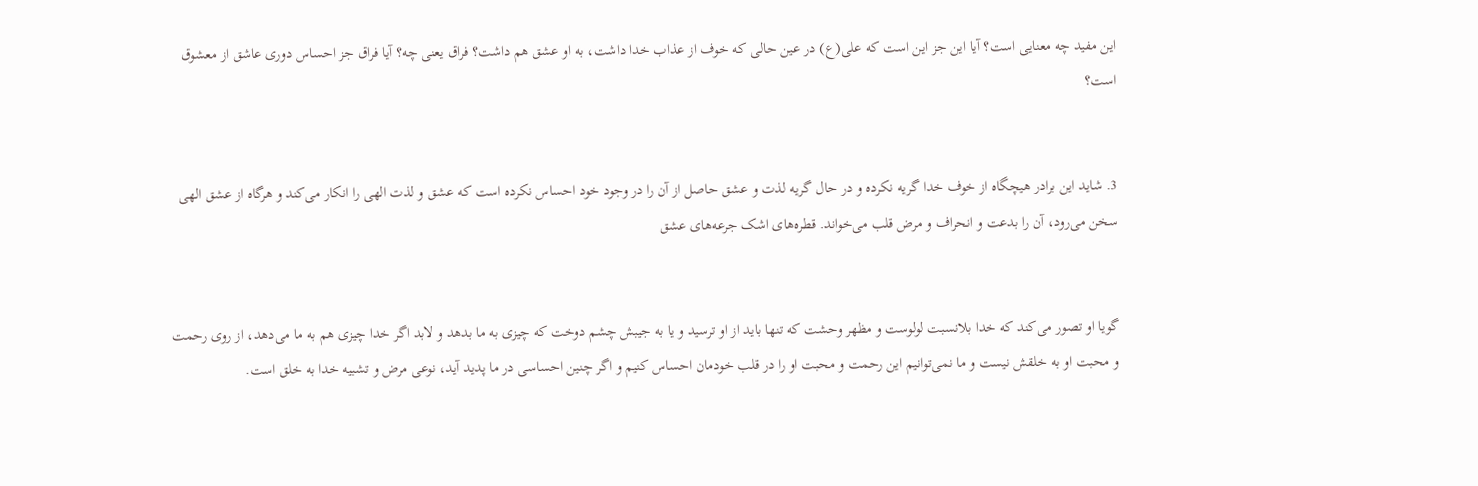این مفید چه معنایی است؟ آیا این جز این است که علی(ع) در عین حالی که خوف از عذاب خدا داشت، به او عشق هم داشت؟ فراق یعنی چه؟ آیا فراق جز احساس دوری عاشق از معشوق است؟


3. شاید این برادر هیچگاه از خوف خدا گریه نکرده و در حال گریه لذت و عشق حاصل از آن را در وجود خود احساس نکرده است که عشق و لذت الهی را انکار می‌کند و هرگاه از عشق الهی سخن می‌رود، آن را بدعت و انحراف و مرض قلب می‌خواند. قطره‌های اشک جرعه‌های عشق


گویا او تصور می‌کند که خدا بلانسبت لولوست و مظهر وحشت که تنها باید از او ترسید و یا به جیبش چشم دوخت که چیزی به ما بدهد و لابد اگر خدا چیزی هم به ما می‌دهد، از روی رحمت و محبت او به خلقش نیست و ما نمی‌توانیم این رحمت و محبت او را در قلب خودمان احساس کنیم و اگر چنین احساسی در ما پدید آید، نوعی مرض و تشبیه خدا به خلق است.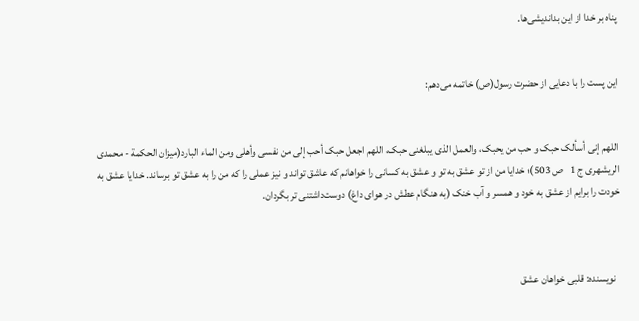پناه بر خدا از این بداندیشی‌ها.


این پست را با دعایی از حضرت رسول(ص) خاتمه می‌دهم:


اللهم إنی أسألک حبک و حب من یحبک، والعمل الذی یبلغنی حبک، اللهم اجعل حبک أحب إلی من نفسی وأهلی ومن الماء البارد(میزان الحکمة - محمدی الریشهری ج 1   ص 503)؛ خدایا من از تو عشق به تو و عشق به کسانی را خواهانم که عاشق تواند و نیز عملی را که من را به عشق تو برساند. خدایا عشق به خودت را برایم از عشق به خود و همسر و آب خنک (به هنگام عطش در هوای داغ) دوست‌داشتنی تر بگردان.



  نويسنده: قلبی خواهان عشق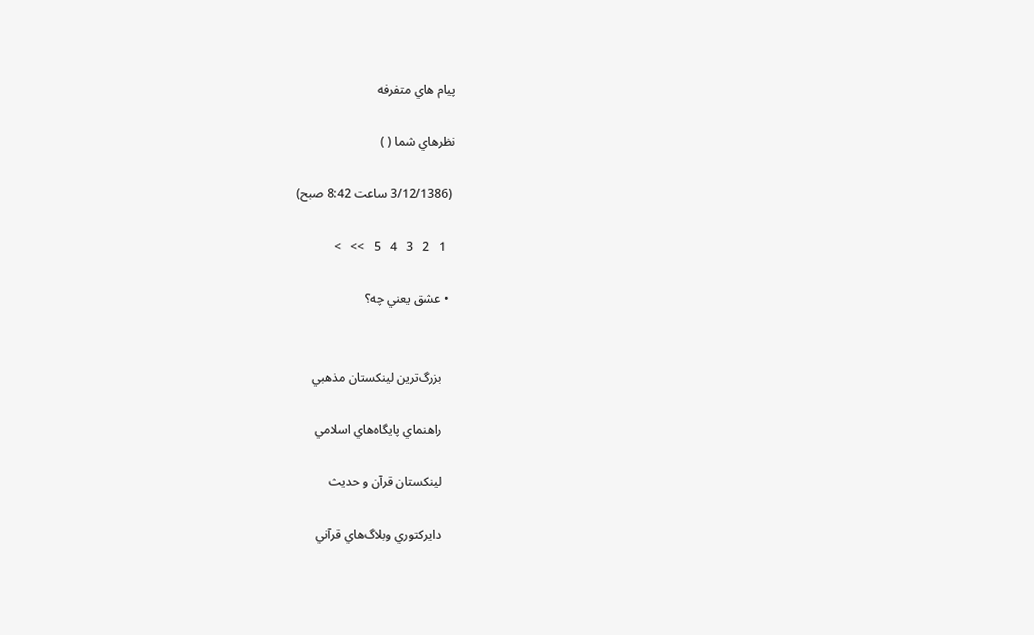پيام هاي متفرفه

نظرهاي شما ( )

 (3/12/1386 ساعت 8:42 صبح)

   1   2   3   4   5   >>   >

  • عشق يعني چه؟


    بزرگ‌ترين لينكستان مذهبي

    راهنماي پايگاه‌هاي اسلامي

    لينكستان قرآن و حديث

    دايركتوري وبلاگ‌هاي قرآني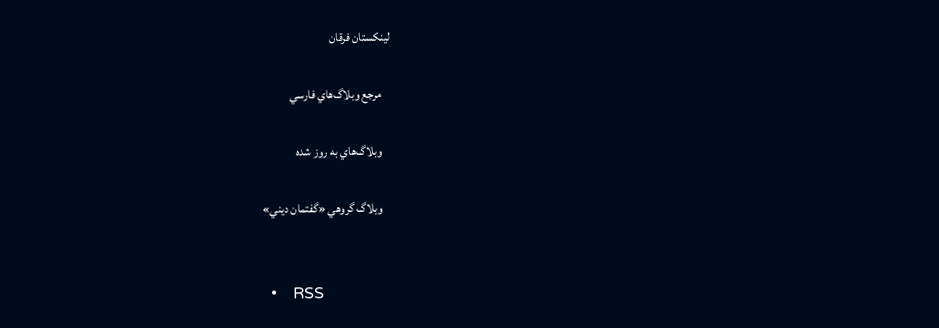لينكستان فرقان

    مرجع وبلاگ‌هاي فارسي

    وبلاگ‌هاي به روز شده

    وبلاگ گروهي «گفتمان ديني»


  •    RSS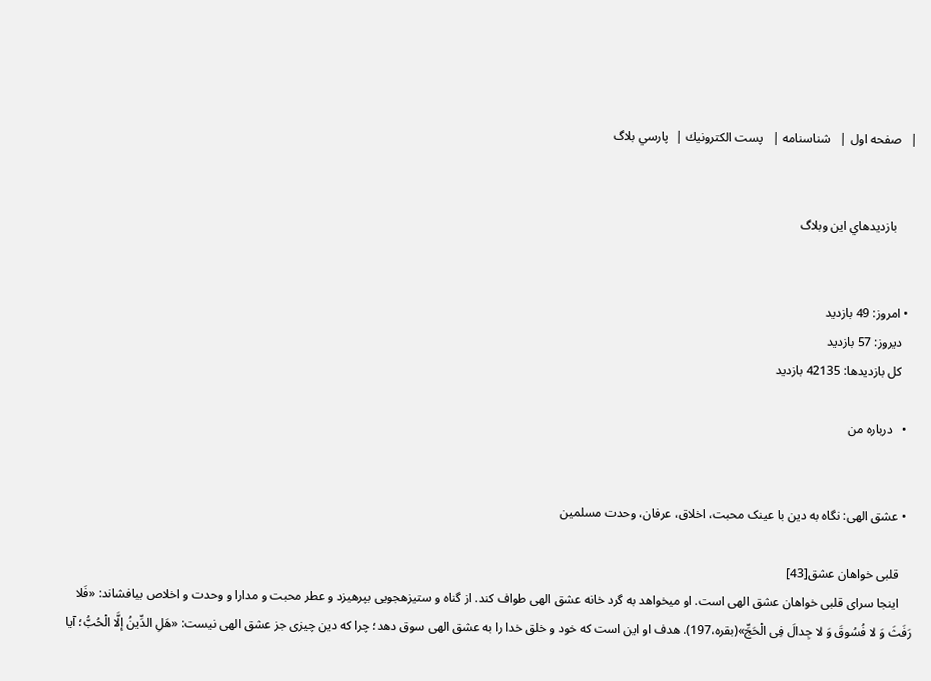|   صفحه اول |   شناسنامه |   پست الكترونيك |  پارسي بلاگ


      بازديدهاي اين وبلاگ


  • امروز: 49 بازديد
    ديروز: 57 بازديد
    كل بازديدها: 42135 بازديد

  •   درباره من


  • عشق الهی: نگاه به دین با عینک محبت، اخلاق، عرفان، وحدت مسلمین

    قلبی خواهان عشق[43]
    اینجا سرای قلبی خواهان عشق الهی است. او میخواهد به گرد خانه عشق الهی طواف کند. از گناه و ستیزهجویی بپرهیزد و عطر محبت و مدارا و وحدت و اخلاص بیافشاند: «فَلا رَفَثَ وَ لا فُسُوقَ وَ لا جِدالَ فِی الْحَجِّ»(بقره،197). هدف او این است که خود و خلق خدا را به عشق الهی سوق دهد؛ چرا که دین چیزی جز عشق الهی نیست: «هَلِ الدِّینُ إلَّا الْحُبُّ؛ آیا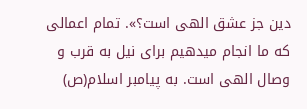دین جز عشق الهی است؟». تمام اعمالی که ما انجام میدهیم برای نیل به قرب و وصال الهی است. به پیامبر اسلام(ص)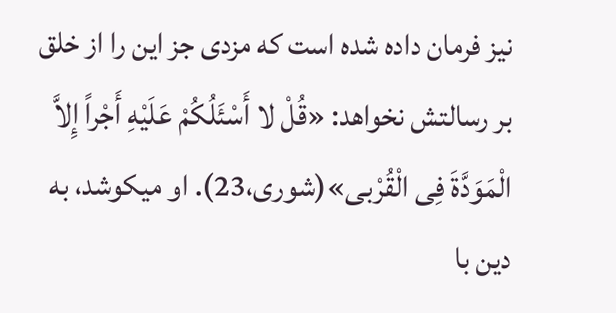نیز فرمان داده شده است که مزدی جز این را از خلق بر رسالتش نخواهد: «قُلْ لا أَسْئَلُکُمْ عَلَیْهِ أَجْراً إِلاَّ الْمَوَدَّةَ فِی الْقُرْبى»(شوری،23). او میکوشد، به دین با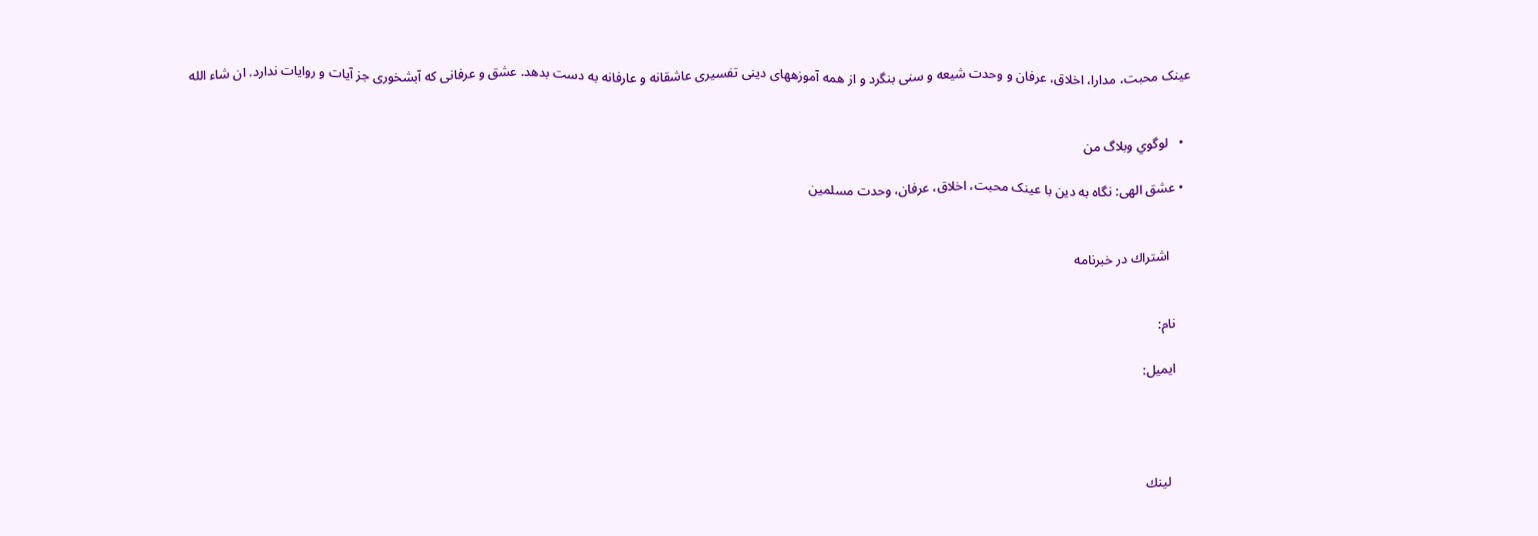عینک محبت، مدارا، اخلاق، عرفان و وحدت شیعه و سنی بنگرد و از همه آموزههای دینی تفسیری عاشقانه و عارفانه به دست بدهد. عشق و عرفانی که آبشخوری جز آیات و روایات ندارد. ان شاء الله


  •   لوگوي وبلاگ من

  • عشق الهی: نگاه به دین با عینک محبت، اخلاق، عرفان، وحدت مسلمین


      اشتراك در خبرنامه


    نام:

    ایمیل:




     لينك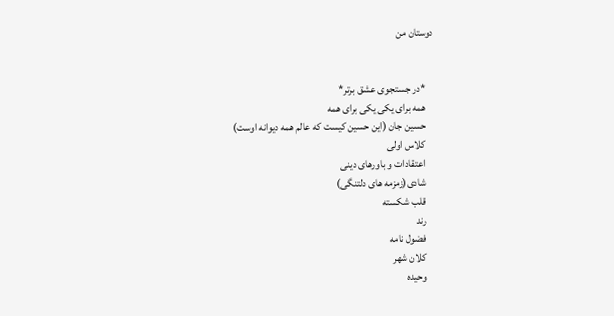دوستان من


    *در جستجوی عشق برتر*
    همه برای یکی یکی برای همه
    حسین جان (این حسین کیست که عالم همه دیوانه اوست)
    کلاس اولی
    اعتقادات و باورهای دینی
    شادی(زمزمه های دلتنگی)
    قلب شکسته
    رند
    فضول نامه
    کلان شهر
    وحیده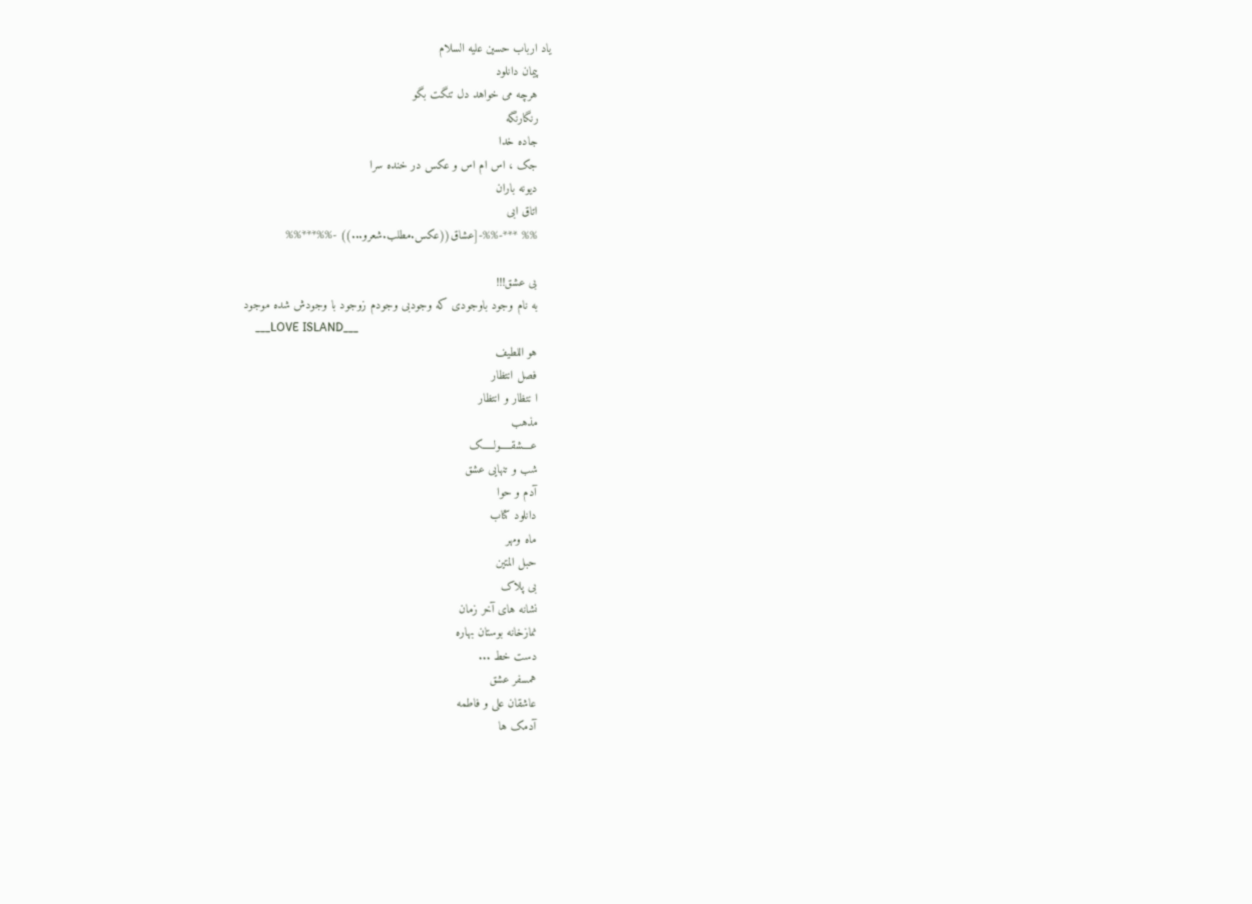یاد ارباب حسین علیه السلام
    پیمان دانلود
    هرچه می خواهد دل تنگت بگو
    رنگارنگه
    جاده خدا
    جک ، اس ام اس و عکس در خنده سرا
    دیونه باران
    اتاق ابی
    %% ***-%%-[عشاق((عکس.مطلب.شعرو...)) -%%***%%

    بی عشق!!!
    به نام وجود باوجودی که وجودبی وجودم زوجود با وجودش شده موجود
    ___LOVE ISLAND___
    هو اللطیف
    فصل انتظار
    ا نتظار و انتظار
    مذهب
    عــــشقـــــولـــــک
    شب و تنهایی عشق
    آدم و حوا
    دانلود کتاب
    ماه ومهر
    حبل المتین
    بی پلاک
    نشانه های آخر زمان
    نمازخانه بوستان بهاره
    دست خط ...
    همسفر عشق
    عاشقان علی و فاطمه
    آدمک ها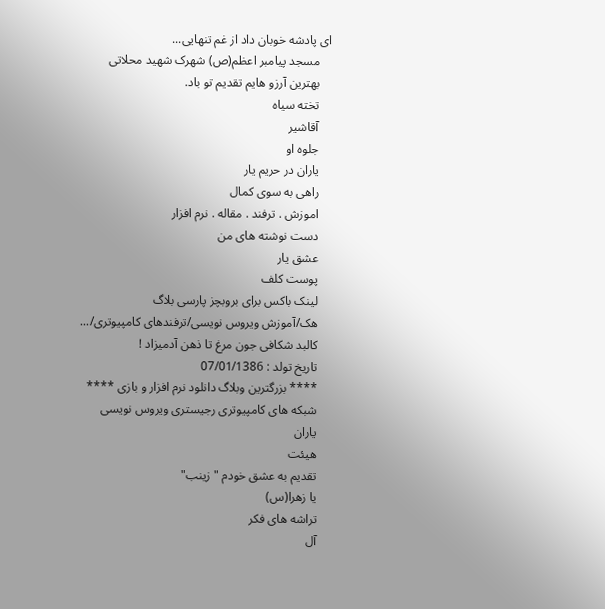ای پادشه خوبان داد از غم تنهایی...
    مسجد پیامبر اعظم(ص) شهرک شهید محلاتی
    بهترین آرزو هایم تقدیم تو باد.
    تخته سیاه
    آقاشیر
    جلوه او
    یاران در حریم یار
    راهی به سوی کمال
    اموزش . ترفند . مقاله . نرم افزار
    دست نوشته های من
    عشق یار
    پوست کلف
    لینک باکس برای بروبچز پارسی بلاگ
    هک/آموزش ویروس نویسی/ترفندهای کامپیوتری/...
    کالبد شکافی جون مرغ تا ذهن آدمیزاد !
    تاریخ تولد : 07/01/1386
    **** بزرگترین وبلاگ دانلود نرم افزار و بازی ****
    شبکه های کامپیوتری رجیستری ویروس نویسی
    یاران
    هیئت
    تقدیم به عشق خودم "زینب"
    یا زهرا(س)
    تراشه های فکر
    آل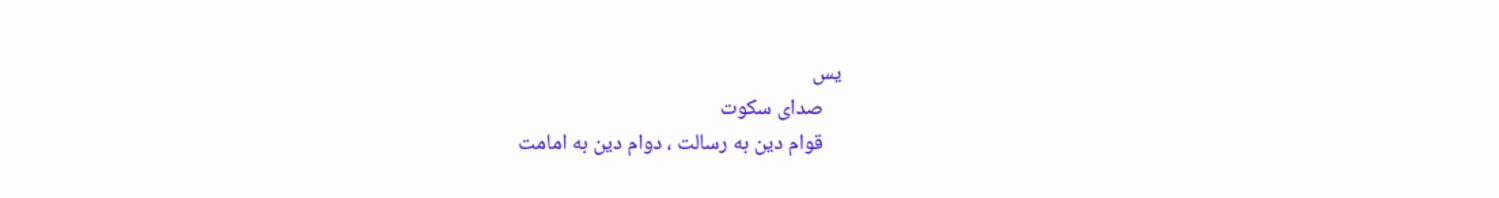یس
    صدای سکوت
    قوام دین به رسالت ، دوام دین به امامت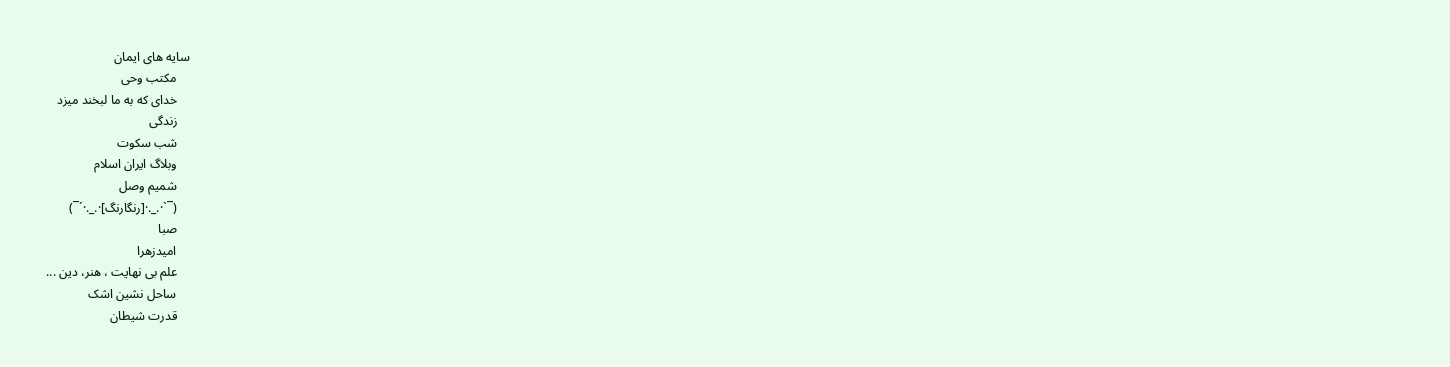سایه های ایمان
    مکتب وحی
    خدای که به ما لبخند میزد
    زندگی
    شب سکوت
    وبلاگ ایران اسلام
    شمیم وصل
    (¯`·._.·[رنگارنگ]·._.·´¯)
    صبا
    امیدزهرا
    علم بی نهایت ، هنر، دین ...
    ساحل نشین اشک
    قدرت شیطان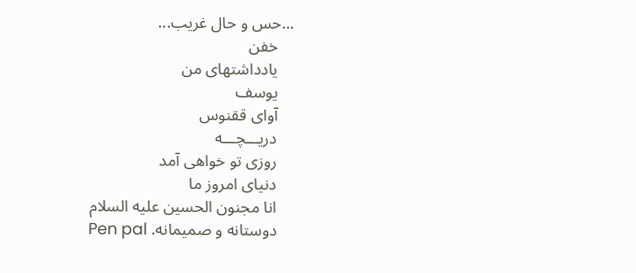...حس و حال غریب...
    خفن
    یادداشتهای من
    یوسف
    آوای ققنوس
    دریـــچـــه
    روزی تو خواهی آمد
    دنیای امروز ما
    انا مجنون الحسین علیه السلام
    دوستانه و صمیمانه. Pen pal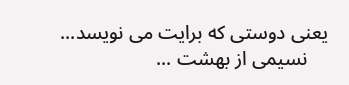یعنی دوستی که برایت می نویسد...
    نسیمی از بهشت ...